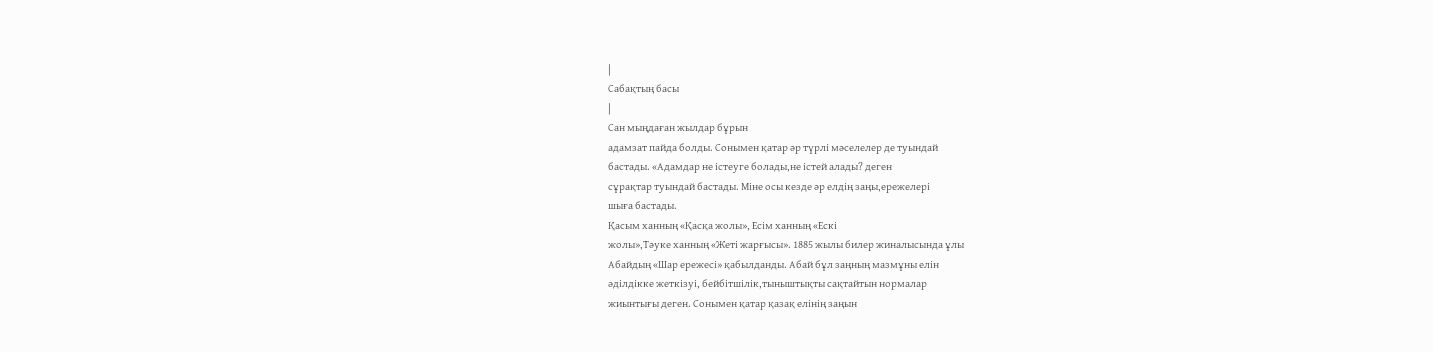|
Сабақтың басы
|
Сан мыңдаған жылдар бұрын
адамзат пайда болды. Сонымен қатар әр түрлі мәселелер де туындай
бастады. «Адамдар не істеуге болады,не істей алады? деген
сұрақтар туындай бастады. Міне осы кезде әр елдің заңы,ережелері
шыға бастады.
Қасым ханның «Қасқа жолы», Есім ханның «Ескі
жолы»,Тәуке ханның «Жеті жарғысы». 1885 жылы билер жиналысында ұлы
Абайдың «Шар ережесі» қабылданды. Абай бұл заңның мазмұны елін
әділдікке жеткізуі, бейбітшілік,тыныштықты сақтайтын нормалар
жиынтығы деген. Сонымен қатар қазақ елінің заңын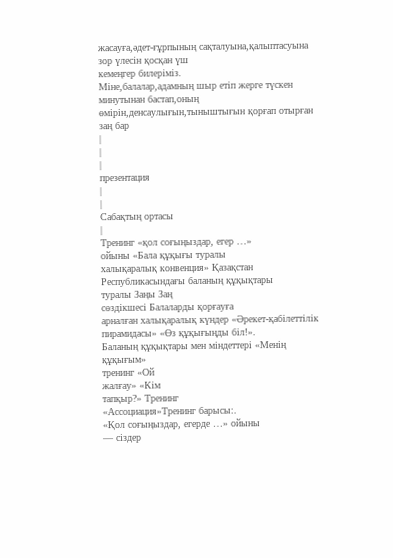жасауға,әдет-ғұрпының сақталуына,қалыптасуына зор үлесін қосқан үш
кемеңгер билеріміз.
Міне,балалар,адамның шыр етіп жерге түскен
минутынан бастап,оның өмірін,денсаулығын,тыныштығын қорғап отырған
заң бар
|
|
|
презентация
|
|
Сабақтың ортасы
|
Тренинг «қол соғыңыздар, егер …»
ойыны «Бала құқығы туралы
халықаралық конвенция» Қазақстан Республикасындағы баланың құқықтары
туралы Заңы Заң
сөздікшесі Балаларды қорғауға
арналған халықаралық күндер «Әрекет-қабілеттілік
пирамидасы» «Өз құқығыңды біл!».
Баланың құқықтары мен міндеттері «Менің құқығым»
тренинг «Ой
жалғау» «Кім
тапқыр?» Тренинг
«Ассоциация»Тренинг барысы:.
«Қол соғыңыздар, егерде …» ойыны
— сіздер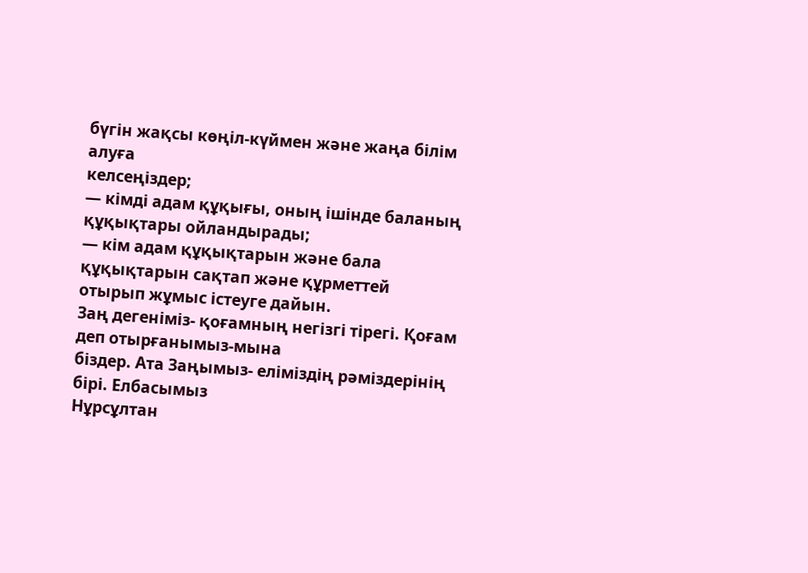бүгін жақсы көңіл-күймен және жаңа білім алуға
келсеңіздер;
— кімді адам құқығы, оның ішінде баланың құқықтары ойландырады;
— кім адам құқықтарын және бала құқықтарын сақтап және құрметтей
отырып жұмыс істеуге дайын.
Заң дегеніміз- қоғамның негізгі тірегі. Қоғам деп отырғанымыз-мына
біздер. Ата Заңымыз- еліміздің рәміздерінің бірі. Елбасымыз
Нұрсұлтан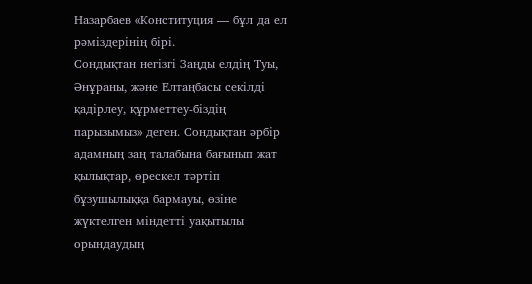Назарбаев «Конституция — бұл да ел рәміздерінің бірі.
Сондықтан негізгі Заңды елдің Туы, Әнұраны, және Елтаңбасы секілді
қадірлеу, құрметтеу-біздің парызымыз» деген. Сондықтан әрбір
адамның заң талабына бағынып жат қылықтар, өрескел тәртіп
бұзушылыққа бармауы, өзіне жүктелген міндетті уақытылы орындаудың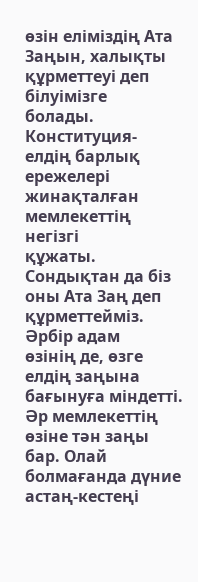өзін еліміздің Ата Заңын, халықты құрметтеуі деп білуімізге
болады.
Конституция- елдің барлық ережелері жинақталған мемлекеттің негізгі
құжаты. Сондықтан да біз оны Ата Заң деп құрметтейміз. Әрбір адам
өзінің де, өзге елдің заңына бағынуға міндетті. Әр мемлекеттің
өзіне тән заңы бар. Олай болмағанда дүние астаң-кестеңі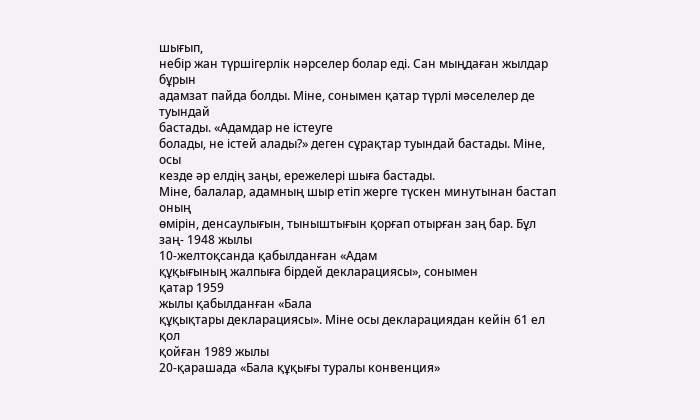шығып,
небір жан түршігерлік нәрселер болар еді. Сан мыңдаған жылдар бұрын
адамзат пайда болды. Міне, сонымен қатар түрлі мәселелер де туындай
бастады. «Адамдар не істеуге
болады, не істей алады?» деген сұрақтар туындай бастады. Міне, осы
кезде әр елдің заңы, ережелері шыға бастады.
Міне, балалар, адамның шыр етіп жерге түскен минутынан бастап оның
өмірін, денсаулығын, тыныштығын қорғап отырған заң бар. Бұл
заң- 1948 жылы
10-желтоқсанда қабылданған «Адам
құқығының жалпыға бірдей декларациясы», сонымен
қатар 1959
жылы қабылданған «Бала
құқықтары декларациясы». Міне осы декларациядан кейін 61 ел қол
қойған 1989 жылы
20-қарашада «Бала құқығы туралы конвенция»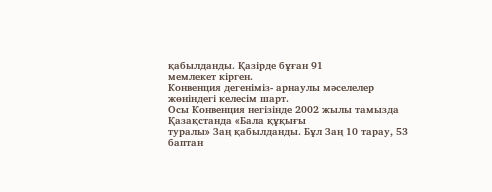қабылданды. Қазірде бұған 91
мемлекет кірген.
Конвенция дегеніміз- арнаулы мәселелер жөніндегі келесім шарт.
Осы Конвенция негізінде 2002 жылы тамызда Қазақстанда «Бала құқығы
туралы» Заң қабылданды. Бұл Заң 10 тарау, 53 баптан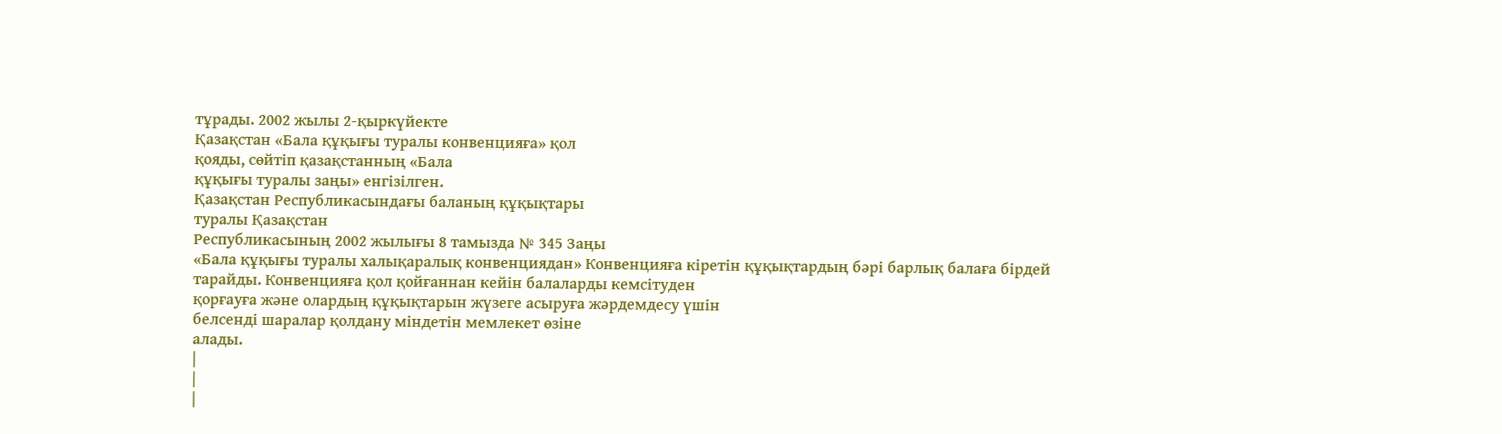тұрады. 2002 жылы 2-қыркүйекте
Қазақстан «Бала құқығы туралы конвенцияға» қол
қояды, сөйтіп қазақстанның «Бала
құқығы туралы заңы» енгізілген.
Қазақстан Республикасындағы баланың құқықтары
туралы Қазақстан
Республикасының 2002 жылығы 8 тамызда № 345 Заңы
«Бала құқығы туралы халықаралық конвенциядан» Конвенцияға кіретін құқықтардың бәрі барлық балаға бірдей
тарайды. Конвенцияға қол қойғаннан кейін балаларды кемсітуден
қорғауға және олардың құқықтарын жүзеге асыруға жәрдемдесу үшін
белсенді шаралар қолдану міндетін мемлекет өзіне
алады.
|
|
|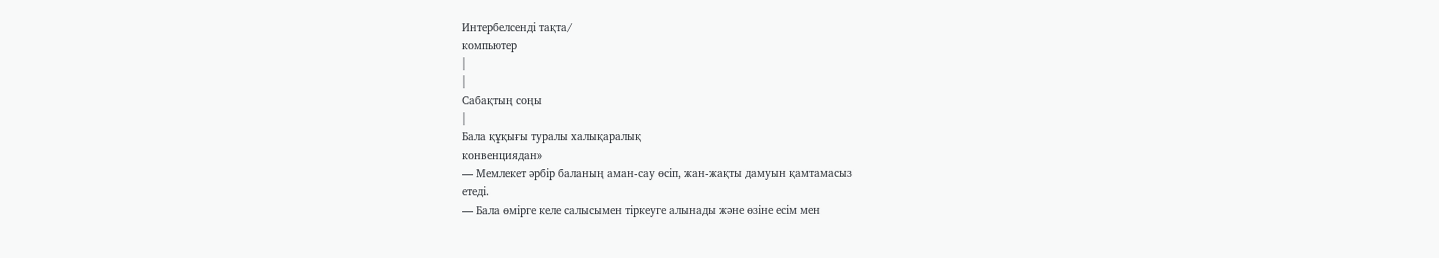Интербелсенді тақта/
компьютер
|
|
Сабақтың соңы
|
Бала құқығы туралы халықаралық
конвенциядан»
— Мемлекет әрбір баланың аман-сау өсіп, жан-жақты дамуын қамтамасыз
етеді.
— Бала өмірге келе салысымен тіркеуге алынады және өзіне есім мен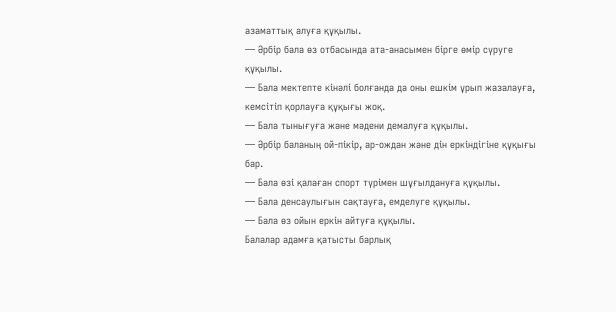азаматтық алуға құқылы.
— Әрбір бала өз отбасында ата-анасымен бірге өмір сүруге
құқылы.
— Бала мектепте кінәлі болғанда да оны ешкім ұрып жазалауға,
кемсітіп қорлауға құқығы жоқ.
— Бала тынығуға және мәдени демалуға құқылы.
— Әрбір баланың ой-пікір, ар-ождан және дін еркіндігіне құқығы
бар.
— Бала өзі қалаған спорт түрімен шұғылдануға құқылы.
— Бала денсаулығын сақтауға, емделуге құқылы.
— Бала өз ойын еркін айтуға құқылы.
Балалар адамға қатысты барлық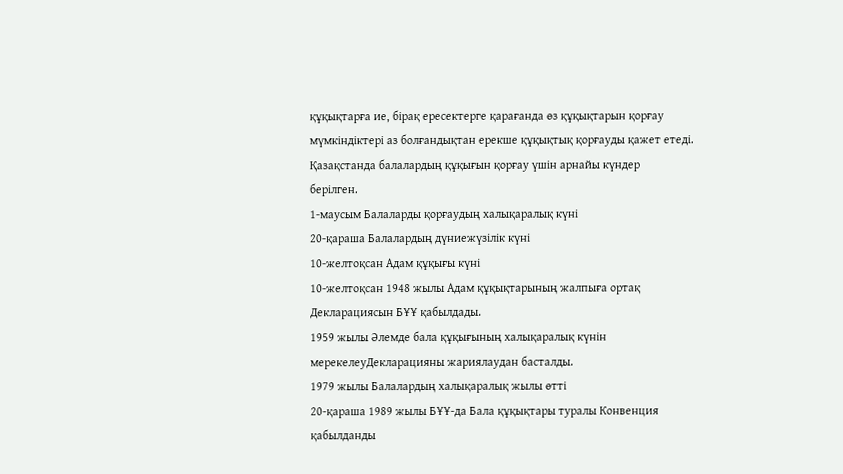құқықтарға ие, бірақ ересектерге қарағанда өз құқықтарын қорғау
мүмкіндіктері аз болғандықтан ерекше құқықтық қорғауды қажет етеді.
Қазақстанда балалардың құқығын қорғау үшін арнайы күндер
берілген.
1-маусым Балаларды қорғаудың халықаралық күні
20-қараша Балалардың дүниежүзілік күні
10-желтоқсан Адам құқығы күні
10-желтоқсан 1948 жылы Адам құқықтарының жалпыға ортақ
Декларациясын БҰҰ қабылдады.
1959 жылы Әлемде бала құқығының халықаралық күнін
мерекелеуДекларацияны жариялаудан басталды.
1979 жылы Балалардың халықаралық жылы өтті
20-қараша 1989 жылы БҰҰ-да Бала құқықтары туралы Конвенция
қабылданды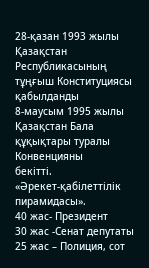28-қазан 1993 жылы Қазақстан Республикасының тұңғыш Конституциясы
қабылданды
8-маусым 1995 жылы Қазақстан Бала құқықтары туралы Конвенцияны
бекітті.
«Әрекет-қабілеттілік пирамидасы».
40 жас- Президент
30 жас -Сенат депутаты
25 жас – Полиция, сот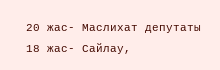20 жас- Маслихат депутаты
18 жас- Сайлау,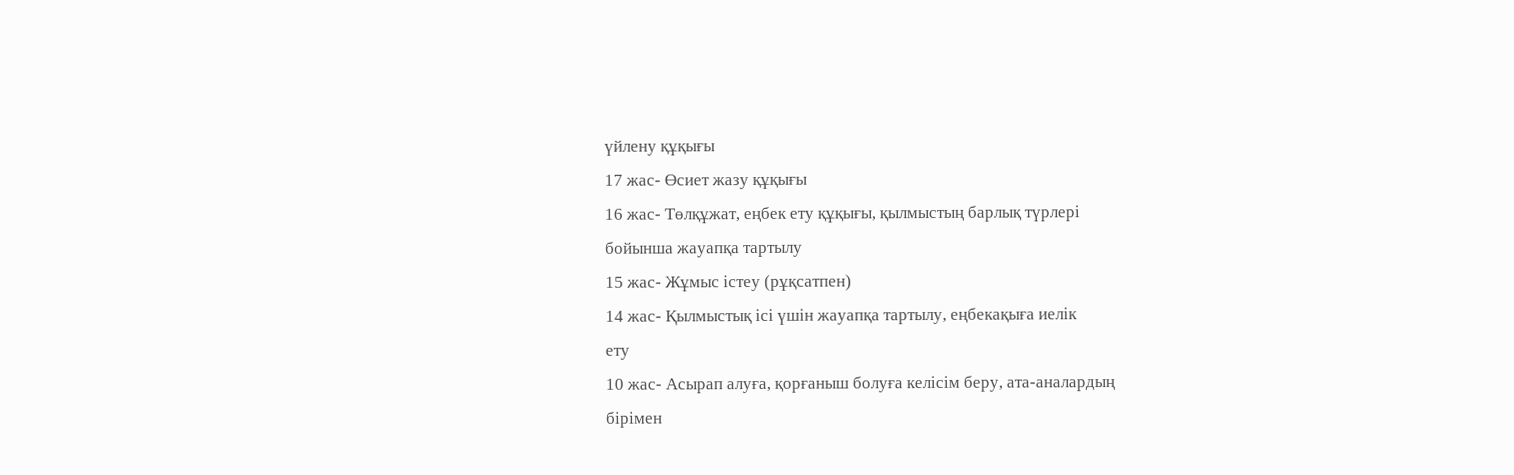үйлену құқығы
17 жас- Өсиет жазу құқығы
16 жас- Төлқұжат, еңбек ету құқығы, қылмыстың барлық түрлері
бойынша жауапқа тартылу
15 жас- Жұмыс істеу (рұқсатпен)
14 жас- Қылмыстық ісі үшін жауапқа тартылу, еңбекақыға иелік
ету
10 жас- Асырап алуға, қорғаныш болуға келісім беру, ата-аналардың
бірімен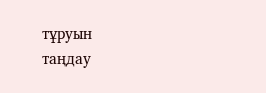тұруын
таңдау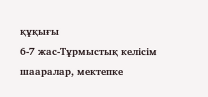құқығы
6-7 жас-Тұрмыстық келісім шааралар, мектепке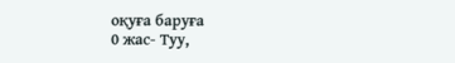оқуға баруға
0 жас- Туу,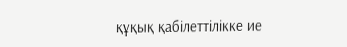құқық қабілеттілікке ие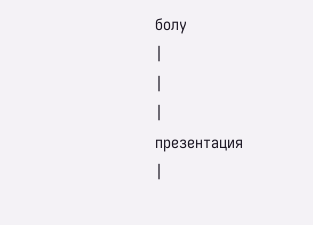болу
|
|
|
презентация
|